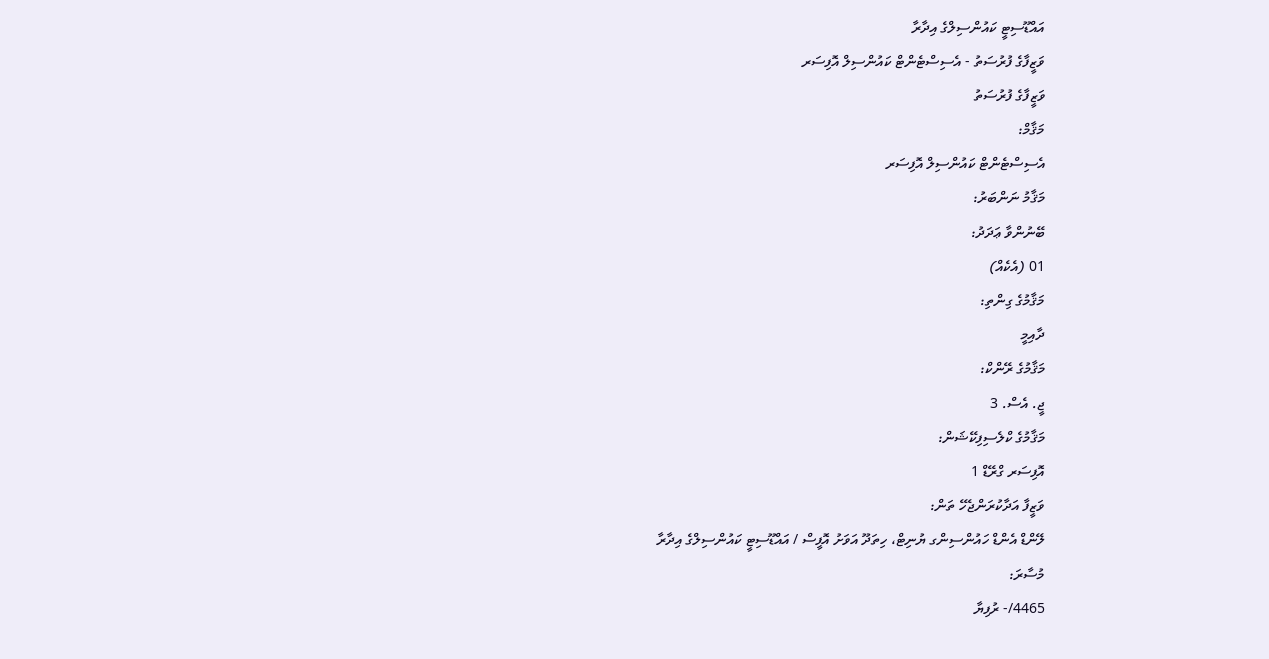އައްޑޫސިޓީ ކައުންސިލްގެ އިދާރާ
ވަޒީފާގެ ފުރުސަތު - އެސިސްޓެންޓް ކައުންސިލް އޮފިސަރ
ވަޒީފާގެ ފުރުސަތު
މަޤާމް:
އެސިސްޓެންޓް ކައުންސިލް އޮފިސަރ
މަޤާމު ނަންބަރު:
ބޭނުންވާ ޢަދަދު:
01 (އެކެއް)
މަޤާމުގެ ގިންތި:
ދާއިމީ
މަޤާމުގެ ރޭންކް:
ޖީ. އެސް. 3
މަޤާމުގެ ކްލެސިފިކޭޝަން:
އޮފިސަރ ގްރޭޑް 1
ވަޒީފާ އަދާކުރަންޖެހޭ ތަން:
ލޭންޑް އެންޑް ހައުންސިންގ ޔުނިޓް، ހިތަދޫ އަވަށު އޮފީސް / އައްޑޫސިޓީ ކައުންސިލްގެ އިދާރާ
މުސާރަ:
4465/- ރުފިޔާ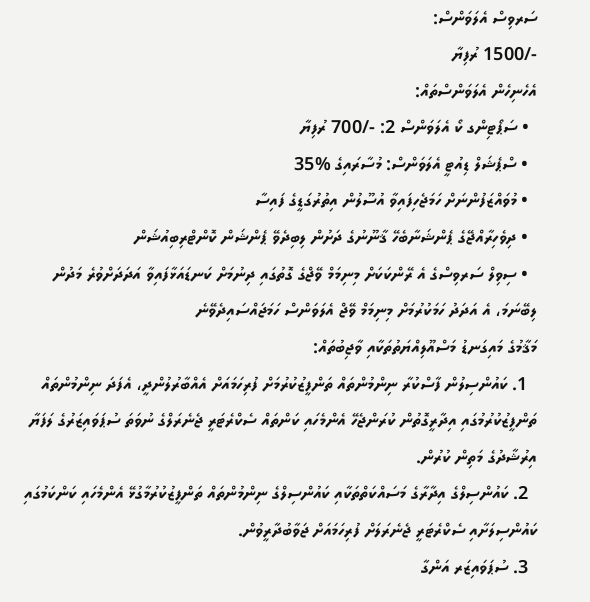ސަރވިސް އެލަވަންސް:
-/1500 ރުފިޔާ
އެހެނިހެން އެލަވަންސްތައް:
  • ސަޕޯޓިންގ ކޯ އެލަވަންސް 2: -/700 ރުފިޔާ
  • ސްޕެޝަލް ޑިއުޓީ އެލަވަންސް: މުސާރައިގެ %35
  • މުވައްޒަފުންނަށް ހަމަޖެހިފައިވާ އުސޫލުން އިތުރުގަޑީގެ ފައިސާ
  • ދިވެހިރާއްޖޭގެ ޕެންޝަނާބެހޭ ޤާނޫނުގެ ދަށުން ލިބިދެވޭ ޕެންޝަން ކޮންޓްރިބިއުޝަން
  • ސިވިލް ސަރވިސްގެ އެ ރޭންކަކަށް މިނިމަމް ވޭޖްގެ ގޮތުގައި ދިނުމަށް ކަނޑައަޅާފައިވާ އަދަދަށްވުރެ މަދުން ލިބޭނަމަ، އެ އަދަދު ހަމަކުރުމަށް މިނިމަމް ވޭޖް އެލަވަންސް ހަމަޖައްސައިދެވޭނެ
މަޤާމުގެ މައިގަނޑު މަސްއޫލިއްޔަތުތަކާއި ވާޖިބުތައް:
  1. ކައުންސިލުން ފާސްކުރާ ނިންމުންތައް ތަންފީޒުކުރުމަށް ފުރިހަމައަށް އެއްބާރުލުންދީ، އެފަދަ ނިންމުންތައް ތަންފީޒުކުރުމުގައި އިދާރީގޮތުން ކުރަންޖެހޭ އެންމެހައި ކަންތައް ސެކްރެޓަރީ ޖެނެރަލްގެ ނުވަތަ ސުޕަވައިޒަރުގެ ލަފަޔާ އިރުޝާދުގެ މަތިން ކުރުން.
  2. ކައުންސިލްގެ އިދާރާގެ މަސައްކަތްތަކާއި ކައުންސިލްގެ ނިންމުންތައް ތަންފީޒުކުރުމާގުޅޭ އެންމެހައި ކަންކަމުގައި ކައުންސިލަށާއި ސެކްރެޓަރީ ޖެނެރަލަށް ފުރިހަމައަށް ޖަވާބުދާރީވުން.
  3. ސުޕަވައިޒަރ އަންގާ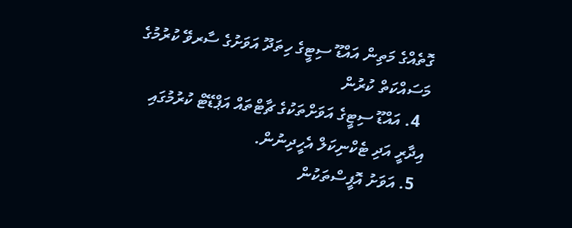ގޮތެއްގެ މަތިން އައްޑޫ ސިޓީގެ ހިތަދޫ އަވަށުގެ ސާރވޭ ކުރުމުގެ މަސައްކަތް ކުރުން
  4. އައްޑޫ ސިޓީގެ އަވަށްތަކުގެ ޗާޓްތައް އަޕްޑޭޓް ކުރުމުގައި އިދާރީ އަދި ޓެކްނިކަލް އެހީދިނުން.
  5. އަވަށު އޮފީސްތަކުން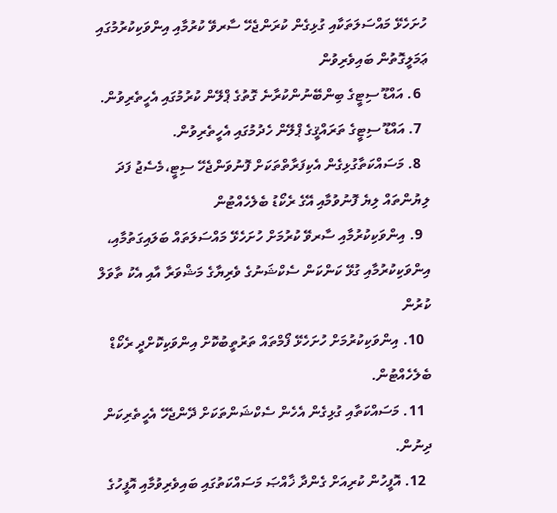ހުށަހެޅޭ މައްސަލަތަކާއި ގުޅިގެން ކުރަންޖެހޭ ސާރވޭ ކުރުމާއި އިންވަކިކުރުމުގައި ޢަމަލީގޮތުން ބައިވެރިވުން
  6. އައްޑޫ ސިޓީގެ ބިންބޭނުންކުރާނެ ގޮތުގެ ޕްލޭން ކުރުމުގައި އެހީތެރިވުން.
  7. އައްޑޫ ސިޓީގެ ތަރައްޤީގެ ޕްލޭން ހެދުމުގައި އެހީތެރިވުން.
  8. މަސައްކަތާގުޅިގެން އެކިފަރާތްތަކަށް ފޮނުވަންޖެހޭ ސިޓީ،މެސެޖު ފަދަ ލިޔުންތައް ލިޔެ ފޮނުވުމާއި އޭގެ ރެކޯޑު ބެލެހެއްޓުން
  9. އިންވަކިކުރުމާއި ސާރވޭ ކުރުމަށް ހުށަހެޅޭ މައްސަލަތައް ބަލައިގަތުމާއި، އިންވަކިކުރުމާއި ގުޅޭ ކަންކަން ސެކްޝަނުގެ ވެރިޔާގެ މަޝްވަރާ އާއި އެކު ތާވަލް ކުރުން
  10. އިންވަކިކުރުމަށް ހުށަހެޅޭ ފޯމްތައް ތަރުތީބުކޮށް އިންވަކިކޮށްދީ ރެކޯޑް ބެލެހެއްޓުން.
  11. މަސައްކަތާއި ގުޅިގެން އެހެން ސެކްޝަންތަކަށް ދޭންޖެހޭ އެހީތެރިކަން ދިނުން.
  12. އޮފީހުން ކުރިއަށް ގެންދާ ޚާއްޞަ މަސައްކަތުގައި ބައިވެރިވުމާއި އޮފީހުގެ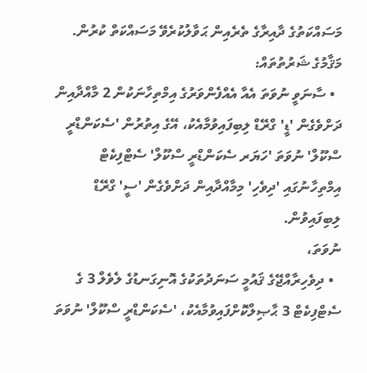މަސައްކަތުގެ ދާއިރާގެ ތެރެއިން ޙަވާލުކުރެވޭ މަސައްކަތް ކުރުން.
މަޤާމުގެ ޝަރުތުތައް:
  • ސާނަވީ ނުވަތަ އެއާ އެއްފެންވަރުގެ އިމްތިހާނަކުން 2 މާއްދާއިން ދަށްވެގެން 'ޑީ' ގްރޭޑް ލިބިފައިވުމާއެކު، އޭގެ އިތުރުން 'ސެކަންޑްރީ ސްކޫލް' ނުވަތަ 'ހަޔަރ ސެކަންޑްރީ ސްކޫލް' ސެޓްފިކެޓް އިމްތިހާނުގައި 'ދިވެހި' މިމާއްދާއިން ދަށްވެގެން 'ސީ' ގްރޭޑް ލިބިފައިވުން.
ނުވަތަ،
  • ދިވެހިރާއްޖޭގެ ޤައުމީ ސަނަދުތަކުގެ އޮނިގަނޑުގެ ލެވެލް 3 ގެ ސެޓްފިކެޓް 3 ޙާޞިލްކޮށްފައިވުމާއެކު، 'ސެކަންޑްރީ ސްކޫލް' ނުވަތަ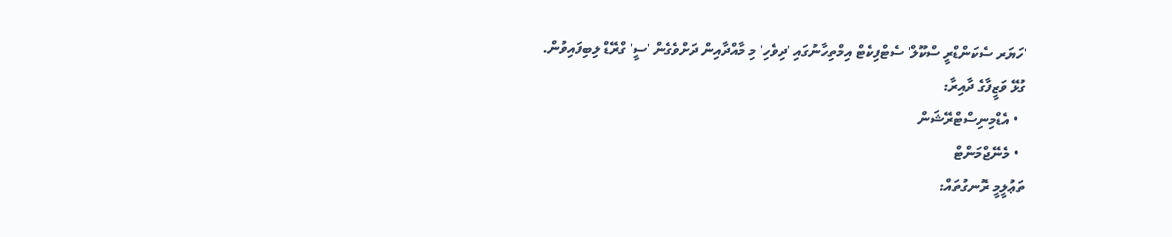'ހަޔަރ ސެކަންޑްރީ ސްކޫލް' ސެޓްފިކެޓް އިމްތިހާނުގައި 'ދިވެހި' މި މާއްދާއިން ދަށްވެގެން 'ސީ' ގްރޭޑް ލިބިފައިވުން.
ގުޅޭ ވަޒީފާގެ ދާއިރާ:
  • އެޑްމިނިސްޓްރޭޝަން
  • މެނޭޖްމަންޓް
ތަޢުލީމީ ރޮނގުތައް: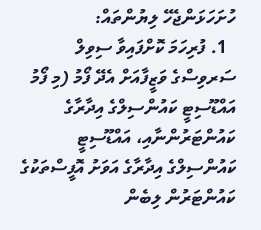ހުށަހަޅަންޖެހޭ ލިޔުންތައް:
  1. ފުރިހަމަ ކޮށްފައިވާ ސިވިލް ސަރވިސްގެ ވަޒީފާއަށް އެދޭ ފޯމު (މި ފޯމު އައްޑޫސިޓީ ކައުންސިލްގެ އިދާރާގެ ކައުންޓަރުންނާއި، އައްޑޫސިޓީ ކައުންސިލްގެ އިދާރާގެ އަވަށު އޮފީސްތަކުގެ ކައުންޓަރުން ލިބެން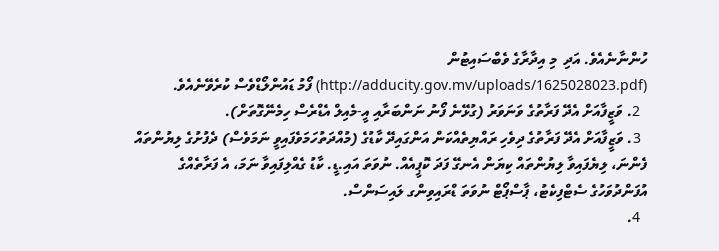ހުންނާނެއެވެ. އަދި  މި އިދާރާގެ ވެބްސައިޓުން (http://adducity.gov.mv/uploads/1625028023.pdf) ފޯމު ޑައުންލޯޑްވެސް ކުރެވޭނެއެވެ.
  2. ވަޒީފާއަށް އެދޭ ފަރާތުގެ ވަނަވަރު (ގުޅޭނެ ފޯނު ނަންބަރާއި އީ-މެއިލް އެޑްރެސް ހިމެނޭގޮތަށް).
  3. ވަޒީފާއަށް އެދޭ ފަރާތުގެ ދިވެހި ރައްޔިތެއްކަން އަންގައިދޭ ކާޑުގެ (މުއްދަތުހަމަވެފައިވީ ނަމަވެސް) ދެފުށުގެ ލިޔުންތައް ފެންނަ، ލިޔެފައިވާ ލިޔުންތައް ކިޔަން އެނގޭ ފަދަ ކޮޕީއެއް. ނުވަތަ އައި.ޑީ. ކާޑު ގެއްލިފައިވާ ނަމަ، އެ ފަރާތެއްގެ އުފަންދުވަހުގެ ސެޓްފިކެޓު، ޕާސްޕޯޓް ނުވަތަ ޑްރައިވިންގ ލައިސަންސް.
  4.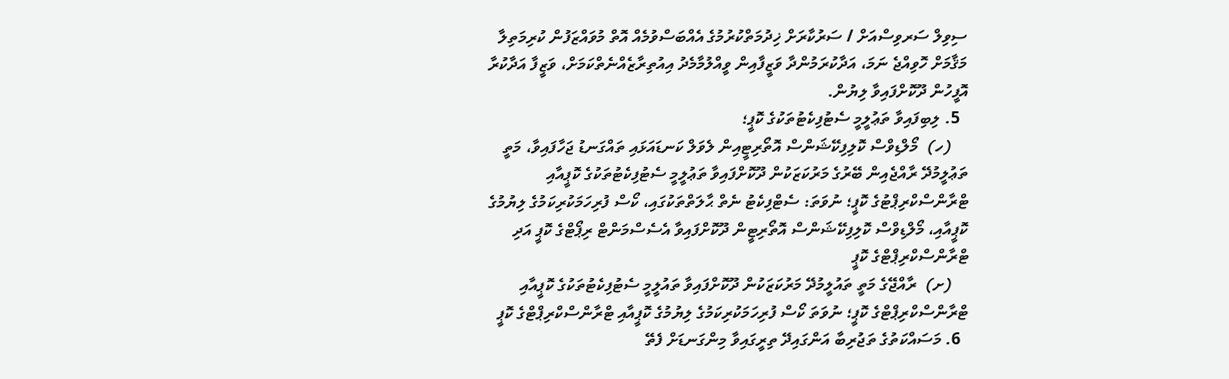ސިވިލް ސަރވިސްއަށް / ސަރުކާރަށް ޚިދުމަތްކުރުމުގެ އެއްބަސްވުމެއް އޮތް މުވައްޒަފުން ކުރިމަތިލާ މަޤާމަށް ހޮވިއްޖެ ނަމަ، އަދާކުރަމުންދާ ވަޒީފާއިން ވީއްލުމާމެދު އިއުތިރާޒެއްނެތްކަމަށް، ވަޒީފާ އަދާކުރާ އޮފީހުން ދޫކޮށްފައިވާ ލިޔުން.
  5. ލިބިފައިވާ ތަޢުލީމީ ސެޓުފިކެޓުތަކުގެ ކޮޕީ؛
    (ހ)  މޯލްޑިވްސް ކޮލިފިކޭޝަންސް އޮތޯރިޓީއިން ލެވަލް ކަނޑައަޅައި ތައްގަނޑު ޖަހާފައިވާ، މަތީ ތަޢުލީމުދޭ ރާއްޖެއިން ބޭރުގެ މަރުކަޒަކުން ދޫކޮށްފައިވާ ތަޢުލީމީ ސެޓުފިކެޓުތަކުގެ ކޮޕީއާއި ޓްރާންސްކްރިޕްޓުގެ ކޮޕީ؛ ނުވަތަ: ސެޓްފިކެޓު ނެތް ޙާލަތްތަކުގައި، ކޯސް ފުރިހަމަކުރިކަމުގެ ލިޔުމުގެ ކޮޕީއާއި، މޯލްޑިވްސް ކޮލިފިކޭޝަންސް އޮތޯރިޓީން ދޫކޮށްފައިވާ އެސެސްމަންޓް ރިޕޯޓްގެ ކޮޕީ އަދި ޓްރާންސްކްރިޕްޓްގެ ކޮޕީ
    (ށ)  ރާއްޖޭގެ މަތީ ތައުލީމުދޭ މަރުކަޒަކުން ދޫކޮށްފައިވާ ތައުލީމީ ސެޓުފިކެޓުތަކުގެ ކޮޕީއާއި ޓްރާންސްކްރިޕްޓްގެ ކޮޕީ؛ ނުވަތަ ކޯސް ފުރިހަމަކުރިކަމުގެ ލިޔުމުގެ ކޮޕީއާއި ޓްރާންސްކްރިޕްޓްގެ ކޮޕީ
  6. މަސައްކަތުގެ ތަޖުރިބާ އަންގައިދޭ ތިރީގައިވާ މިންގަނޑަށް ފެތޭ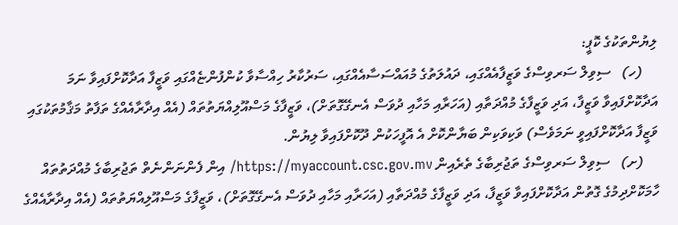ލިޔުންތަކުގެ ކޮޕީ:
    (ހ)   ސިވިލް ސަރވިސްގެ ވަޒީފާއެއްގައި، ދައުލަތުގެ މުއައްސަސާއެއްގައި، ސަރުކާރު ހިއްސާވާ ކުންފުންޏެއްގައި ވަޒީފާ އަދާކޮށްފައިވާ ނަމަ އަދާކޮށްފައިވާ ވަޒީފާ، އަދި ވަޒީފާގެ މުއްދަތާއި (އަހަރާއި މަހާއި ދުވަސް އެނގޭގޮތަށް)، ވަޒީފާގެ މަސްއޫލިއްޔަތުތައް (އެއް އިދާރާއެއްގެ ތަފާތު މަޤާމުތަކުގައި ވަޒީފާ އަދާކޮށްފައިވީ ނަމަވެސް) ވަކިވަކިން ބަޔާންކޮށް އެ އޮފީހަކުން ދޫކޮށްފައިވާ ލިޔުން.
    (ށ)   ސިވިލް ސަރވިސްގެ ތަޖުރިބާގެ ތެރެއިން https://myaccount.csc.gov.mv/ އިން ފެންނަންނެތް ތަޖުރިބާގެ މުއްދަތުތައް ހާމަކޮށްދިމުގެ ގޮތުން އަދާކޮށްފައިވާ ވަޒީފާ، އަދި ވަޒީފާގެ މުއްދަތާއި (އަހަރާއި މަހާއި ދުވަސް އެނގޭގޮތަށް)، ވަޒީފާގެ މަސްއޫލިއްޔަތުތައް (އެއް އިދާރާއެއްގެ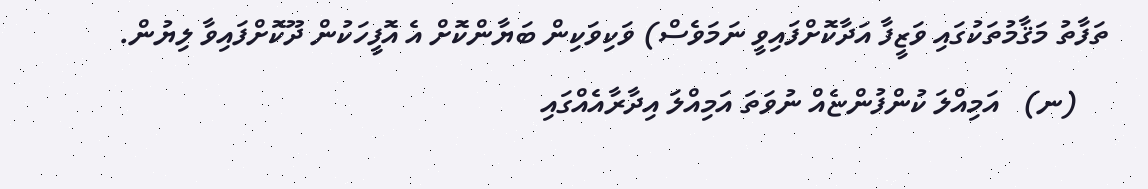ތަފާތު މަޤާމުތަކުގައި ވަޒީފާ އަދާކޮށްފައިވީ ނަމަވެސް) ވަކިވަކިން ބަޔާންކޮށް އެ އޮފީހަކުން ދޫކޮށްފައިވާ ލިޔުން.
    (ނ)   އަމިއްލަ ކުންފުންޏެއް ނުވަތަ އަމިއްލަ އިދާރާއެއްގައި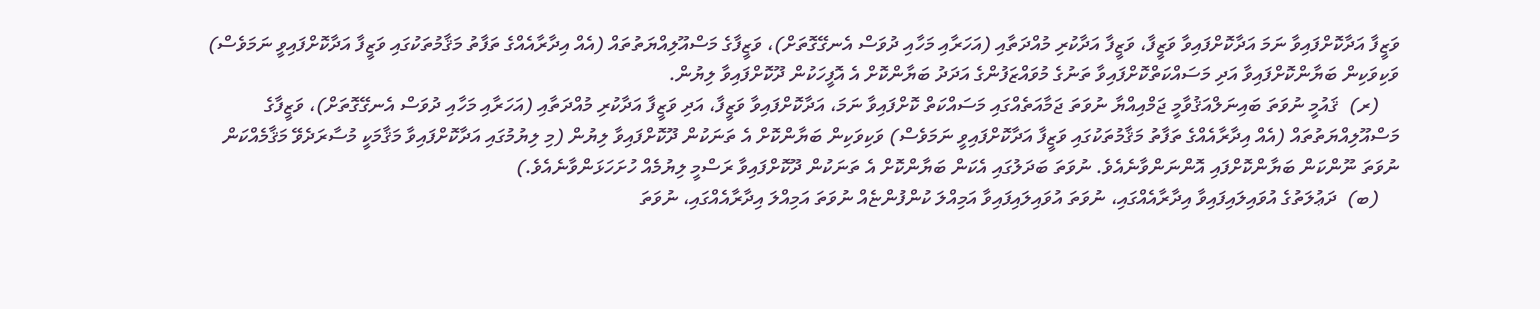ވަޒީފާ އަދާކޮށްފައިވާ ނަމަ އަދާކޮށްފައިވާ ވަޒީފާ، ވަޒީފާ އަދާކުރި މުއްދަތާއި (އަހަރާއި މަހާއި ދުވަސް އެނގޭގޮތަށް)، ވަޒީފާގެ މަސްއޫލިއްޔަތުތައް (އެއް އިދާރާއެއްގެ ތަފާތު މަޤާމުތަކުގައި ވަޒީފާ އަދާކޮށްފައިވީ ނަމަވެސް) ވަކިވަކިން ބަޔާންކޮށްފައިވާ އަދި މަސައްކަތްކޮށްފައިވާ ތަނުގެ މުވައްޒަފުންގެ އަދަދު ބަޔާންކޮށް އެ އޮފީހަކުން ދޫކޮށްފައިވާ ލިޔުން.
    (ރ)  ޤައުމީ ނުވަތަ ބައިނަލްއަޤުވާމީ ޖަމްއިއްޔާ ނުވަތަ ޖަމާއަތެއްގައި މަސައްކަތް ކޮށްފައިވާ ނަމަ، އަދާކޮށްފައިވާ ވަޒީފާ، އަދި ވަޒީފާ އަދާކުރި މުއްދަތާއި (އަހަރާއި މަހާއި ދުވަސް އެނގޭގޮތަށް)، ވަޒީފާގެ މަސްއޫލިއްޔަތުތައް (އެއް އިދާރާއެއްގެ ތަފާތު މަޤާމުތަކުގައި ވަޒީފާ އަދާކޮށްފައިވީ ނަމަވެސް) ވަކިވަކިން ބަޔާންކޮށް އެ ތަނަކުން ދޫކޮށްފައިވާ ލިޔުން (މި ލިޔުމުގައި އަދާކޮށްފައިވާ މަޤާމަކީ މުސާރަދެވޭ މަޤާމެއްކަން ނުވަތަ ނޫންކަން ބަޔާންކޮށްފައި އޮންނަންވާނެއެވެ. ނުވަތަ ބަދަލުގައި އެކަން ބަޔާންކޮށް އެ ތަނަކުން ދޫކޮށްފައިވާ ރަސްމީ ލިޔުމެއް ހުށަހަޅަންވާނެއެވެ.)
    (ބ)  ދަޢުލަތުގެ އުވައިލައިފައިވާ އިދާރާއެއްގައި، ނުވަތަ އުވައިލައިފައިވާ އަމިއްލަ ކުންފުންޏެއް ނުވަތަ އަމިއްލަ އިދާރާއެއްގައި، ނުވަތަ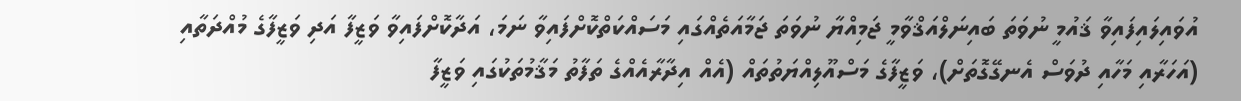އުވައިލައިފައިވާ ޤައުމީ ނުވަތަ ބައިނަލްއަޤްވާމީ ޖަމިއްޔާ ނުވަތަ ޖަމާއަތެއްގައި މަސައްކަތްކޮށްފައިވާ ނަމަ، އަދާކޮށްފައިވާ ވަޒީފާ އަދި ވަޒީފާގެ މުއްދަތާއި (އަހަރާއި މަހާއި ދުވަސް އެނގޭގޮތަށް)، ވަޒީފާގެ މަސްއޫލިއްޔަތުތައް (އެއް އިދާރާއެއްގެ ތަފާތު މަޤާމުތަކުގައި ވަޒީފާ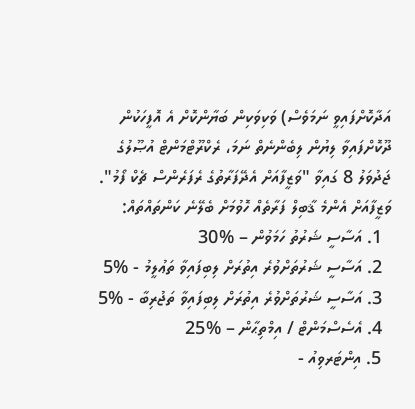އަދާކޮށްފައިވީ ނަމަވެސް) ވަކިވަކިން ބަޔާންކޮށް އެ އޮފީހަކުން ދޫކޮށްފައިވާ ލިޔުން ލިބެންނެތް ނަމަ، ރެކްރޫޓްމަންޓް އުޞޫލުގެ ޖަދުވަލު 8 ގައިވާ "ވަޒީފާއަށް އެދޭފަރާތުގެ ރެފަރެންސް ޗެކް ފޯމު".
ވަޒީފާއަށް އެންމެ ޤާބިލް ފަރާތެއް ހޮވުމަށް ބެލޭނެ ކަންތައްތައް:
  1. އަސާސީ ޝަރުތު ހަމަވުން – %30
  2. އަސާސީ ޝަރުތަށްވުރެ އިތުރަށް ލިބިފައިވާ ތަޢުލީމު - %5
  3. އަސާސީ ޝަރުތަށްވުރެ އިތުރަށް ލިބިފައިވާ ތަޖުރިބާ - %5
  4. އެސެސްމަންޓް / އިމްތިޙާން – %25
  5. އިންޓަރވިއު -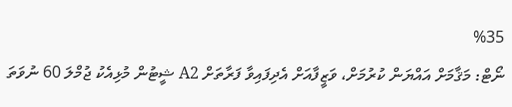%35
ނޯޓް: މަޤާމަށް އައްޔަން ކުރުމަށް، ވަޒީފާއަށް އެދިފައިވާ ފަރާތަށް A2 ޝީޓުން މުޅިއެކު ޖުމްލަ 60 ނުވަތަ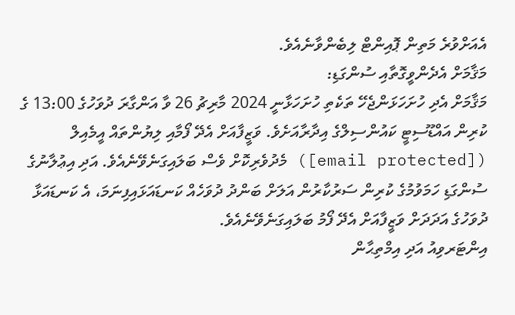އެއަށްވުރެ މަތިން ޕޮއިންޓް ލިބެންވާނެއެވެ.
މަޤާމަށް އެދެންވީގޮތާއި ސުންގަޑި:
މަޤާމަށް އެދި ހުށަހަޅަންޖެހޭ ތަކެތި ހުށަހަޅާނީ 2024 މާރިޗު 26 ވާ އަންގާރަ ދުވަހުގެ 13:00 ގެ ކުރިން އައްޑޫސިޓީ ކައުންސިލްގެ އިދާރާއަށެވެ. ވަޒީފާއަށް އެދޭ ފޯމާއި ލިޔުންތައް އީމެއިލް ([email protected]) މެދުވެރިކޮށް ވެސް ބަލައިގަނެވޭނެއެވެ. އަދި އިޢުލާނުގެ ސުންގަޑި ހަމަވުމުގެ ކުރިން ސަރުކާރުން އަލަށް ބަންދު ދުވަހެއް ކަނޑައަޅައިފިނަމަ، އެ ކަނޑައަޅާ ދުވަހުގެ އަދަދަށް ވަޒީފާއަށް އެދޭ ފޯމު ބަލައިގަނެވޭނެއެވެ.
އިންޓަރވިއު އަދި އިމްތިޙާން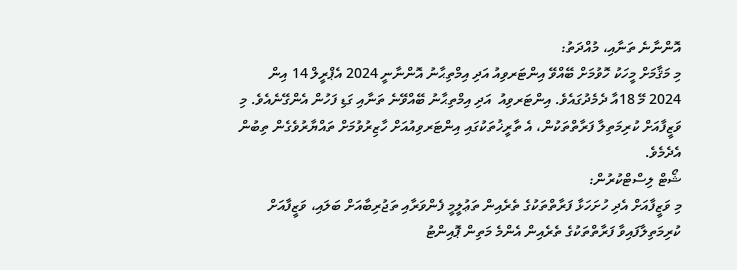އޮންނާނެ ތަނާއި، މުއްދަތު:
މި މަޤާމަށް މީހަކު ހޮވުމަށް ބޭއްވޭ އިންޓަރވިއު އަދި އިމްތިޙާނު އޮންނާނީ 2024 އެޕްރީލް 14 އިން 2024 މޭ 18އާ ދެމެދުގައެވެ. އިންޓަރވިއު  އަދި އިމްތިޙާނު ބޭއްވޭނެ ތަނާއި ގަޑި ފަހުން އެންގޭނެއެވެ. މި ވަޒީފާއަށް ކުރިމަތިލާ ފަރާތްތަކުން، އެ ތާރީޚުތަކުގައި އިންޓަރވިއުއަށް ހާޒިރުވުމަށް ތައްޔާރުވެގެން ތިބުން އެދެމެވެ.
ޝޯޓް ލިސްޓްކުރުން:
މި ވަޒީފާއަށް އެދި ހުށަހަޅާ ފަރާތްތަކުގެ ތެރެއިން ތަޢުލީމީ ފެންވަރާއި ތަޖުރިބާއަށް ބަލައި، ވަޒީފާއަށް ކުރިމަތިލާފައިވާ ފަރާތްތަކުގެ ތެރެއިން އެންމެ މަތިން ޕޮއިންޓު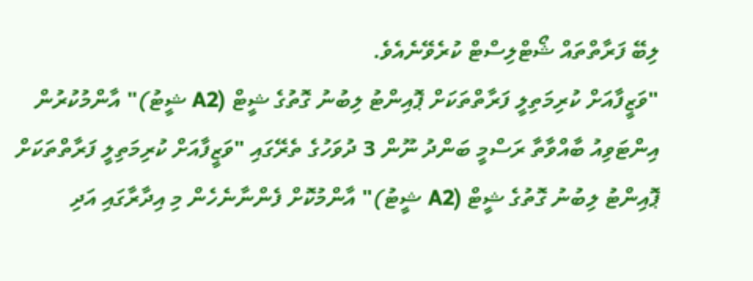ލިބޭ ފަރާތްތައް ޝޯޓްލިސްޓް ކުރެވޭނެއެވެ.
"ވަޒީފާއަށް ކުރިމަތިލީ ފަރާތްތަކަށް ޕޮއިންޓު ލިބުނު ގޮތުގެ ޝީޓް (A2 ޝީޓު)" އާންމުކުރުން
އިންޓަވިއު ބާއްވާތާ ރަސްމީ ބަންދު ނޫން 3 ދުވަހުގެ ތެރޭގައި "ވަޒީފާއަށް ކުރިމަތިލީ ފަރާތްތަކަށް ޕޮއިންޓު ލިބުނު ގޮތުގެ ޝީޓް (A2 ޝީޓު)" އާންމުކޮށް ފެންނާނެހެން މި އިދާރާގައި އަދި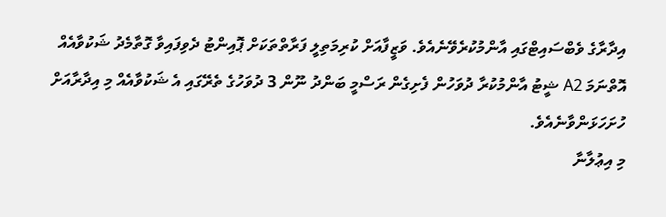އިދާރާގެ ވެބްސައިޓްގައި އާންމުކުރެވޭނެއެވެ. ވަޒީފާއަށް ކުރިމަތިލީ ފަރާތްތަކަށް ޕޮއިންޓު ދެވިފައިވާ ގޮތާމެދު ޝަކުވާއެއް އޮތްނަމަ A2 ޝީޓު އާންމުކުރާ ދުވަހުން ފެށިގެން ރަސްމީ ބަންދު ނޫން 3 ދުވަހުގެ ތެރޭގައި އެ ޝަކުވާއެއް މި އިދާރާއަށް ހުށަހަޅަންވާނެއެވެ.
މި އިޢުލާނާ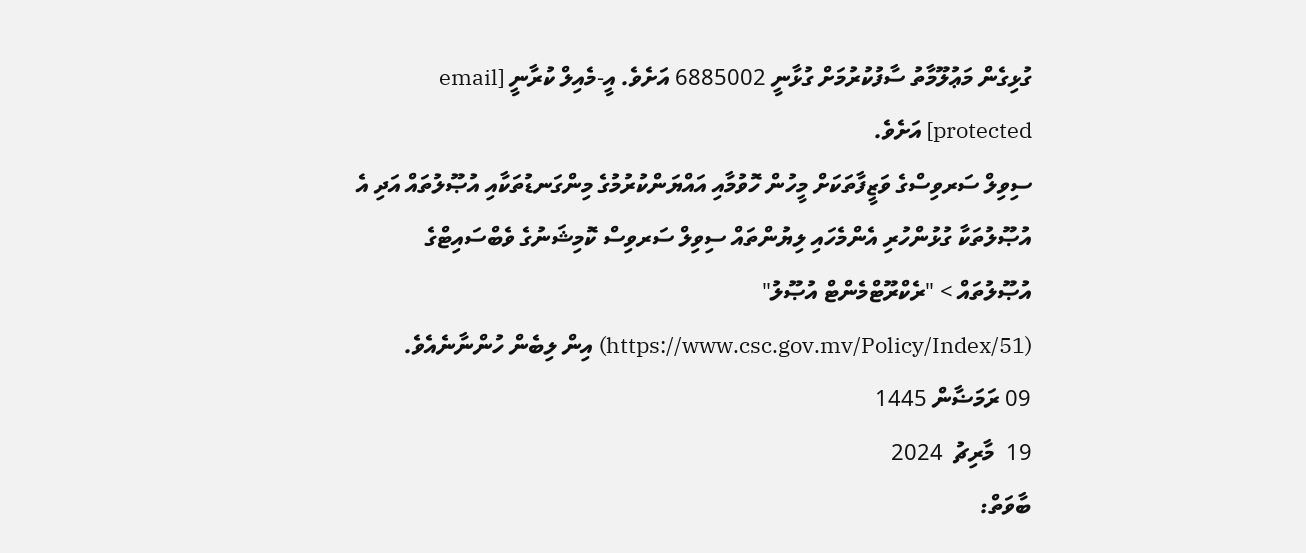ގުޅިގެން މަޢުލޫމާތު ސާފުކުރުމަށް ގުޅާނީ 6885002 އަށެވެ. އީ-މެއިލް ކުރާނީ [email protected] އަށެވެ.
ސިވިލް ސަރވިސްގެ ވަޒީފާތަކަށް މީހުން ހޮވުމާއި އައްޔަންކުރުމުގެ މިންގަނޑުތަކާއި އުޞޫލުތައް އަދި އެ އުޞޫލުތަކާ ގުޅުންހުރި އެންމެހައި ލިޔުންތައް ސިވިލް ސަރވިސް ކޮމިޝަނުގެ ވެބްސައިޓްގެ އުޞޫލުތައް > "ރެކްރޫޓްމެންޓް އުޞޫލު" (https://www.csc.gov.mv/Policy/Index/51) އިން ލިބެން ހުންނާނެއެވެ.
09 ރަމަޟާން 1445
19  މާރިޗު  2024
ބާވަތް: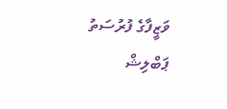ވަޒީފާގެ ފުރުސަތު
ޕަބްލިޝް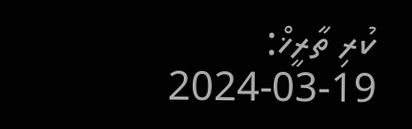ކުރި ތާރީޚް: 19-03-2024